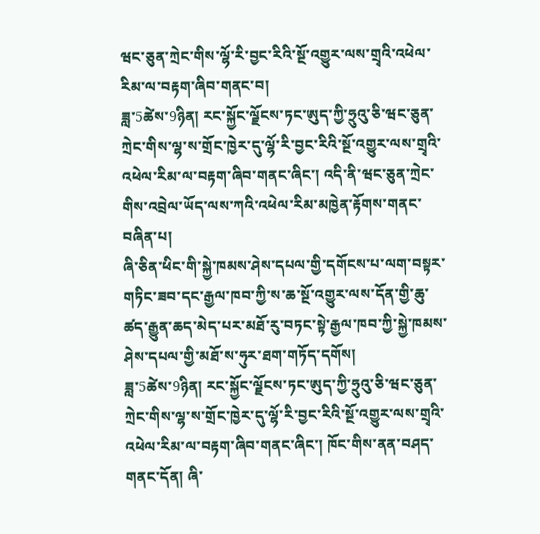ཝང་ཅུན་ཀྲེང་གིས་ལྷོ་རི་བྱང་རིའི་སྔོ་འགྱུར་ལས་གྲྭའི་འཕེལ་རིམ་ལ་བརྟག་ཞིབ་གནང་བ།
ཟླ་5ཚེས་9ཉིན། རང་སྐྱོང་ལྗོངས་ཏང་ཨུད་ཀྱི་ཧྲུའུ་ཅི་ཝང་ཅུན་ཀྲེང་གིས་ལྷ་ས་གྲོང་ཁྱེར་དུ་ལྷོ་རི་བྱང་རིའི་སྔོ་འགྱུར་ལས་གྲྭའི་འཕེལ་རིམ་ལ་བརྟག་ཞིབ་གནང་ཞིང་། འདི་ནི་ཝང་ཅུན་ཀྲེང་གིས་འབྲེལ་ཡོད་ལས་ཀའི་འཕེལ་རིམ་མཁྱེན་རྟོགས་གནང་བཞིན་པ།
ཞི་ཅིན་ཕིང་གི་སྐྱེ་ཁམས་ཤེས་དཔལ་གྱི་དགོངས་པ་ལག་བསྟར་གཏིང་ཟབ་དང་རྒྱལ་ཁབ་ཀྱི་ས་ཆ་སྔོ་འགྱུར་ལས་དོན་གྱི་ཆུ་ཚད་རྒྱུན་ཆད་མེད་པར་མཐོ་རུ་བཏང་སྟེ་རྒྱལ་ཁབ་ཀྱི་སྐྱེ་ཁམས་ཤེས་དཔལ་གྱི་མཐོ་ས་ཧུར་ཐག་གཏོད་དགོས།
ཟླ་5ཚེས་9ཉིན། རང་སྐྱོང་ལྗོངས་ཏང་ཨུད་ཀྱི་ཧྲུའུ་ཅི་ཝང་ཅུན་ཀྲེང་གིས་ལྷ་ས་གྲོང་ཁྱེར་དུ་ལྷོ་རི་བྱང་རིའི་སྔོ་འགྱུར་ལས་གྲྭའི་འཕེལ་རིམ་ལ་བརྟག་ཞིབ་གནང་ཞིང་། ཁོང་གིས་ནན་བཤད་གནང་དོན། ཞི་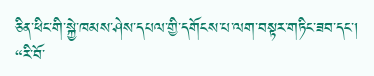ཅིན་ཕིང་གི་སྐྱེ་ཁམས་ཤེས་དཔལ་གྱི་དགོངས་པ་ལག་བསྟར་གཏིང་ཟབ་དང་། “རི་བོ་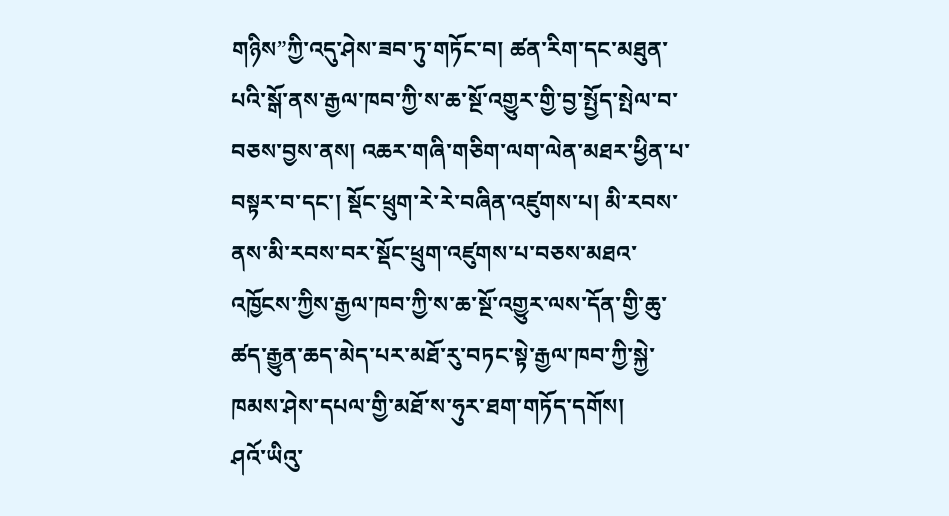གཉིས”ཀྱི་འདུ་ཤེས་ཟབ་ཏུ་གཏོང་བ། ཚན་རིག་དང་མཐུན་པའི་སྒོ་ནས་རྒྱལ་ཁབ་ཀྱི་ས་ཆ་སྔོ་འགྱུར་གྱི་བྱ་སྤྱོད་སྤེལ་བ་བཅས་བྱས་ནས། འཆར་གཞི་གཅིག་ལག་ལེན་མཐར་ཕྱིན་པ་བསྟར་བ་དང་། སྡོང་ཕྲུག་རེ་རེ་བཞིན་འཛུགས་པ། མི་རབས་ནས་མི་རབས་བར་སྡོང་ཕྲུག་འཛུགས་པ་བཅས་མཐའ་འཁྱོངས་ཀྱིས་རྒྱལ་ཁབ་ཀྱི་ས་ཆ་སྔོ་འགྱུར་ལས་དོན་གྱི་ཆུ་ཚད་རྒྱུན་ཆད་མེད་པར་མཐོ་རུ་བཏང་སྟེ་རྒྱལ་ཁབ་ཀྱི་སྐྱེ་ཁམས་ཤེས་དཔལ་གྱི་མཐོ་ས་ཧུར་ཐག་གཏོད་དགོས།
ཤའོ་ཡིའུ་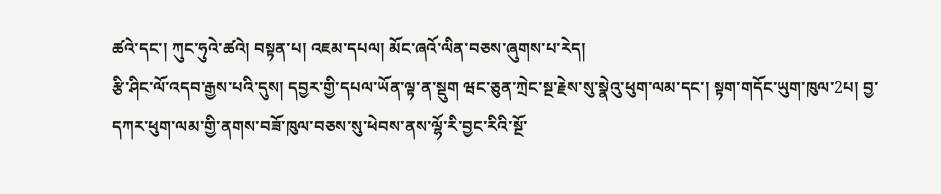ཚའེ་དང་། ཀུང་ཧུའེ་ཚའེ། བསྟན་པ། འཇམ་དཔལ། མོང་ཞའོ་ལིན་བཅས་ཞུགས་པ་རེད།
རྩི་ཤིང་ལོ་འདབ་རྒྱས་པའི་དུས། དབྱར་གྱི་དཔལ་ཡོན་ལྟ་ན་སྡུག ཝང་ཅུན་ཀྲེང་སྔ་རྗེས་སུ་སྣེའུ་ཕུག་ལམ་དང་། སྟག་གདོང་ཡུག་ཁུལ་2པ། བྱ་དཀར་ཕུག་ལམ་གྱི་ནགས་བཟོ་ཁུལ་བཅས་སུ་ཕེབས་ནས་ལྷོ་རི་བྱང་རིའི་སྔོ་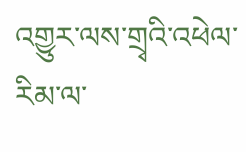འགྱུར་ལས་གྲྭའི་འཕེལ་རིམ་ལ་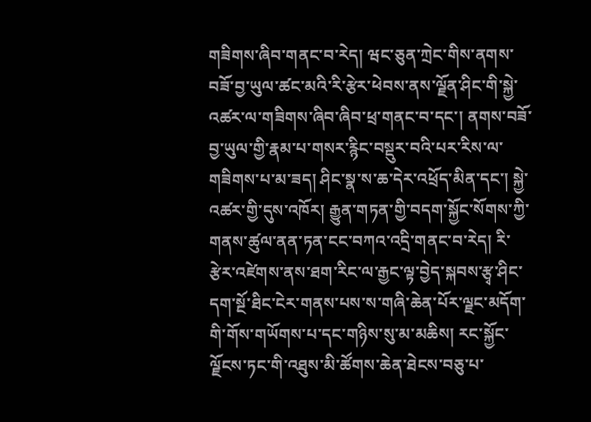གཟིགས་ཞིབ་གནང་བ་རེད། ཝང་ཅུན་ཀྲེང་གིས་ནགས་བཟོ་བྱ་ཡུལ་ཚང་མའི་རི་རྩེར་ཕེབས་ནས་ལྗོན་ཤིང་གི་སྐྱེ་འཚར་ལ་གཟིགས་ཞིབ་ཞིབ་ཕྲ་གནང་བ་དང་། ནགས་བཟོ་བྱ་ཡུལ་གྱི་རྣམ་པ་གསར་རྙིང་བསྡུར་བའི་པར་རིས་ལ་གཟིགས་པ་མ་ཟད། ཤིང་སྣ་ས་ཆ་དེར་འཕྲོད་མིན་དང་། སྐྱེ་འཚར་གྱི་དུས་འཁོར། རྒྱུན་གཏན་གྱི་བདག་སྐྱོང་སོགས་ཀྱི་གནས་ཚུལ་ནན་ཏན་ངང་བཀའ་འདྲི་གནང་བ་རེད། རི་རྩེར་འཛེགས་ནས་ཐག་རིང་ལ་རྒྱང་ལྟ་བྱེད་སྐབས་རྩྭ་ཤིང་དག་སྔོ་ཐིང་ངེར་གནས་པས་ས་གཞི་ཆེན་པོར་ལྗང་མདོག་གི་གོས་གཡོགས་པ་དང་གཉིས་སུ་མ་མཆིས། རང་སྐྱོང་ལྗོངས་ཏང་གི་འཐུས་མི་ཚོགས་ཆེན་ཐེངས་བཅུ་པ་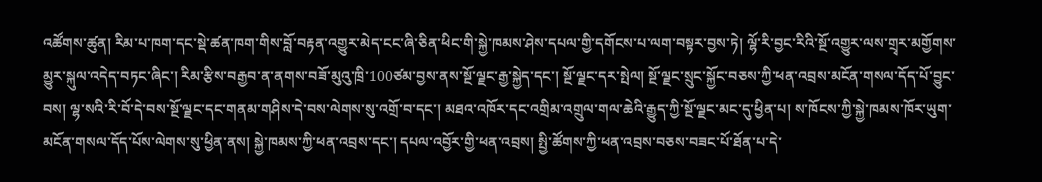འཚོགས་ཚུན། རིམ་པ་ཁག་དང་སྡེ་ཚན་ཁག་གིས་བློ་བརྟན་འགྱུར་མེད་ངང་ཞི་ཅིན་ཕིང་གི་སྐྱེ་ཁམས་ཤེས་དཔལ་གྱི་དགོངས་པ་ལག་བསྟར་བྱས་ཏེ། ལྷོ་རི་བྱང་རིའི་སྔོ་འགྱུར་ལས་གྲྭར་མགྱོགས་མྱུར་སྐུལ་འདེད་བཏང་ཞིང་། རིམ་རྩིས་བརྒྱབ་ན་ནགས་བཟོ་མུའུ་ཁྲི་100ཙམ་བྱས་ནས་སྔོ་ལྗང་རྒྱ་སྐྱེད་དང་། སྔོ་ལྗང་དར་སྤེལ། སྔོ་ལྗང་སྲུང་སྐྱོང་བཅས་ཀྱི་ཕན་འབྲས་མངོན་གསལ་དོད་པོ་བྱུང་བས། ལྷ་སའི་རི་བོ་དེ་བས་སྔོ་ལྗང་དང་གནམ་གཤིས་དེ་བས་ལེགས་སུ་འགྲོ་བ་དང་། མཐའ་འཁོར་དང་འགྲིམ་འགྲུལ་གལ་ཆེའི་རྒྱུད་ཀྱི་སྔོ་ལྗང་མང་དུ་ཕྱིན་པ། ས་ཁོངས་ཀྱི་སྐྱེ་ཁམས་ཁོར་ཡུག་མངོན་གསལ་དོད་པོས་ལེགས་སུ་ཕྱིན་ནས། སྐྱེ་ཁམས་ཀྱི་ཕན་འབྲས་དང་། དཔལ་འབྱོར་གྱི་ཕན་འབྲས། སྤྱི་ཚོགས་ཀྱི་ཕན་འབྲས་བཅས་བཟང་པོ་ཐོན་པ་དེ་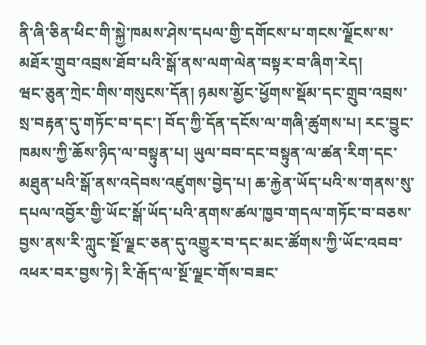ནི་ཞི་ཅིན་ཕིང་གི་སྐྱེ་ཁམས་ཤེས་དཔལ་གྱི་དགོངས་པ་གངས་ལྗོངས་ས་མཐོར་གྲུབ་འབྲས་ཐོབ་པའི་སྒོ་ནས་ལག་ལེན་བསྟར་བ་ཞིག་རེད།
ཝང་ཅུན་ཀྲེང་གིས་གསུངས་དོན། ཉམས་མྱོང་ཕྱོགས་སྡོམ་དང་གྲུབ་འབྲས་སྲ་བརྟན་དུ་གཏོང་བ་དང་། བོད་ཀྱི་དོན་དངོས་ལ་གཞི་ཚུགས་པ། རང་བྱུང་ཁམས་ཀྱི་ཆོས་ཉིད་ལ་བསྟུན་པ། ཡུལ་བབ་དང་བསྟུན་ལ་ཚན་རིག་དང་མཐུན་པའི་སྒོ་ནས་འདེབས་འཛུགས་བྱེད་པ། ཆ་རྐྱེན་ཡོད་པའི་ས་གནས་སུ་དཔལ་འབྱོར་གྱི་ཡོང་སྒོ་ཡོད་པའི་ནགས་ཚལ་ཁྱབ་གདལ་གཏོང་བ་བཅས་བྱས་ནས་རི་ཀླུང་སྔོ་ལྗང་ཅན་དུ་འགྱུར་བ་དང་མང་ཚོགས་ཀྱི་ཡོང་འབབ་འཕར་བར་བྱས་ཏེ། རི་རྒོད་ལ་སྔོ་ལྗང་གོས་བཟང་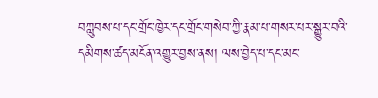བཀླུབས་པ་དང་གྲོང་ཁྱེར་དང་གྲོང་གསེབ་ཀྱི་རྣམ་པ་གསར་པར་སྒྱུར་བའི་དམིགས་ཚད་མངོན་འགྱུར་བྱས་ནས། ལས་བྱེད་པ་དང་མང་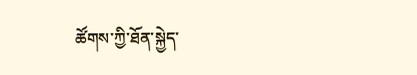ཚོགས་ཀྱི་ཐོན་སྐྱེད་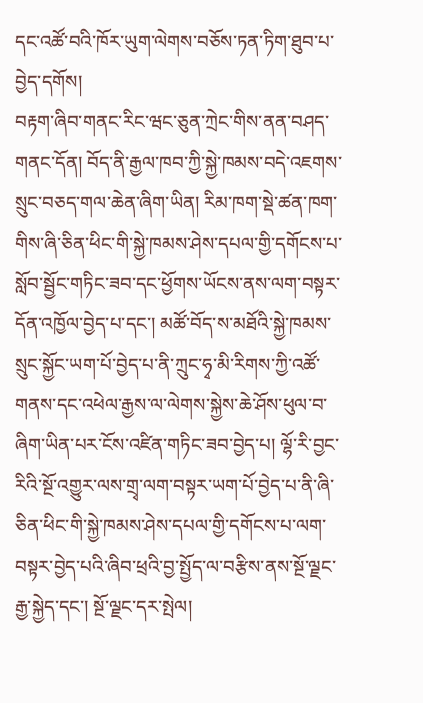དང་འཚོ་བའི་ཁོར་ཡུག་ལེགས་བཅོས་ཏན་ཏིག་ཐུབ་པ་བྱེད་དགོས།
བརྟག་ཞིབ་གནང་རིང་ཝང་ཅུན་ཀྲེང་གིས་ནན་བཤད་གནང་དོན། བོད་ནི་རྒྱལ་ཁབ་ཀྱི་སྐྱེ་ཁམས་བདེ་འཇགས་སྲུང་བཅད་གལ་ཆེན་ཞིག་ཡིན། རིམ་ཁག་སྡེ་ཚན་ཁག་གིས་ཞི་ཅིན་ཕིང་གི་སྐྱེ་ཁམས་ཤེས་དཔལ་གྱི་དགོངས་པ་སློབ་སྦྱོང་གཏིང་ཟབ་དང་ཕྱོགས་ཡོངས་ནས་ལག་བསྟར་དོན་འཁྱོལ་བྱེད་པ་དང་། མཚོ་བོད་ས་མཐོའི་སྐྱེ་ཁམས་སྲུང་སྐྱོང་ཡག་པོ་བྱེད་པ་ནི་ཀྲུང་ཧྭ་མི་རིགས་ཀྱི་འཚོ་གནས་དང་འཕེལ་རྒྱས་ལ་ལེགས་སྐྱེས་ཆེ་ཤོས་ཕུལ་བ་ཞིག་ཡིན་པར་ངོས་འཛིན་གཏིང་ཟབ་བྱེད་པ། ལྷོ་རི་བྱང་རིའི་སྔོ་འགྱུར་ལས་གྲྭ་ལག་བསྟར་ཡག་པོ་བྱེད་པ་ནི་ཞི་ཅིན་ཕིང་གི་སྐྱེ་ཁམས་ཤེས་དཔལ་གྱི་དགོངས་པ་ལག་བསྟར་བྱེད་པའི་ཞིབ་ཕྲའི་བྱ་སྤྱོད་ལ་བརྩིས་ནས་སྔོ་ལྗང་རྒྱ་སྐྱེད་དང་། སྔོ་ལྗང་དར་སྤེལ།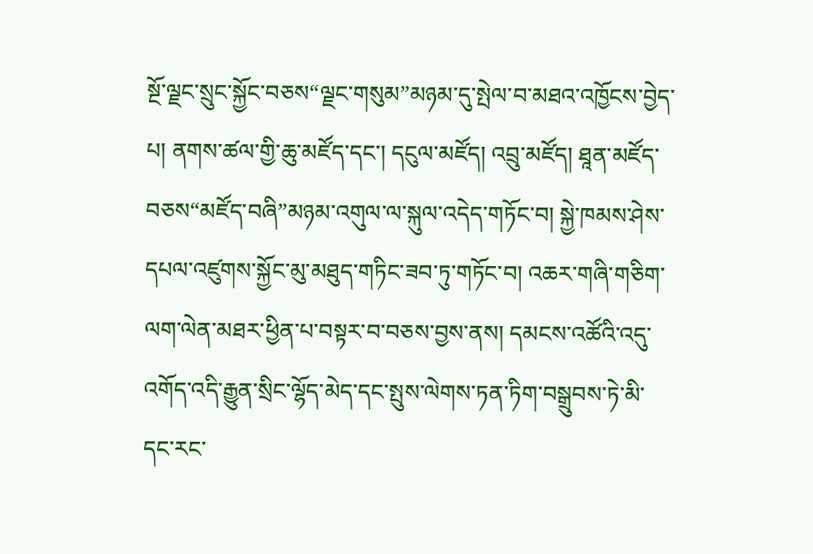སྔོ་ལྗང་སྲུང་སྐྱོང་བཅས“ལྗང་གསུམ”མཉམ་དུ་སྤེལ་བ་མཐའ་འཁྱོངས་བྱེད་པ། ནགས་ཚལ་གྱི་ཆུ་མཛོད་དང་། དངུལ་མཛོད། འབྲུ་མཛོད། ཐཱན་མཛོད་བཅས“མཛོད་བཞི”མཉམ་འགུལ་ལ་སྐུལ་འདེད་གཏོང་བ། སྐྱེ་ཁམས་ཤེས་དཔལ་འཛུགས་སྐྱོང་མུ་མཐུད་གཏིང་ཟབ་ཏུ་གཏོང་བ། འཆར་གཞི་གཅིག་ལག་ལེན་མཐར་ཕྱིན་པ་བསྟར་བ་བཅས་བྱས་ནས། དམངས་འཚོའི་འདུ་འགོད་འདི་རྒྱུན་སྲིང་ལྷོད་མེད་དང་སྤུས་ལེགས་ཏན་ཏིག་བསྒྲུབས་ཏེ་མི་དང་རང་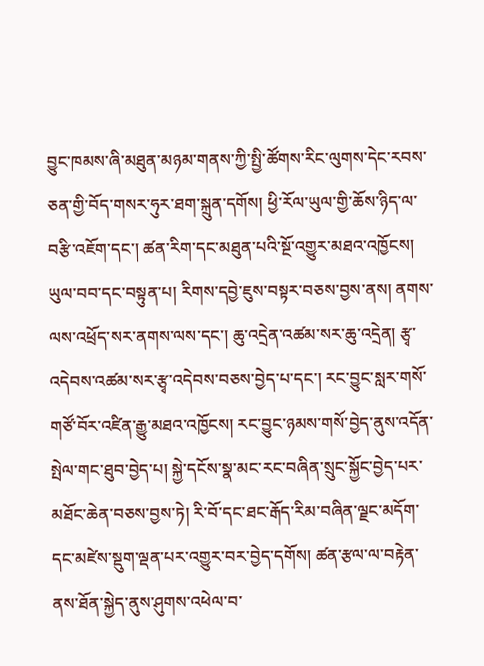བྱུང་ཁམས་ཞི་མཐུན་མཉམ་གནས་ཀྱི་སྤྱི་ཚོགས་རིང་ལུགས་དེང་རབས་ཅན་གྱི་བོད་གསར་ཧུར་ཐག་སྐྲུན་དགོས། ཕྱི་རོལ་ཡུལ་གྱི་ཆོས་ཉིད་ལ་བརྩི་འཇོག་དང་། ཚན་རིག་དང་མཐུན་པའི་སྔོ་འགྱུར་མཐའ་འཁྱོངས། ཡུལ་བབ་དང་བསྟུན་པ། རིགས་དབྱེ་ཇུས་བསྟར་བཅས་བྱས་ནས། ནགས་ལས་འཕྲོད་སར་ནགས་ལས་དང་། ཆུ་འདྲེན་འཚམ་སར་ཆུ་འདྲེན། རྩྭ་འདེབས་འཚམ་སར་རྩྭ་འདེབས་བཅས་བྱེད་པ་དང་། རང་བྱུང་སླར་གསོ་གཙོ་བོར་འཛིན་རྒྱུ་མཐའ་འཁྱོངས། རང་བྱུང་ཉམས་གསོ་བྱེད་ནུས་འདོན་སྤེལ་གང་ཐུབ་བྱེད་པ། སྐྱེ་དངོས་སྣ་མང་རང་བཞིན་སྲུང་སྐྱོང་བྱེད་པར་མཐོང་ཆེན་བཅས་བྱས་ཏེ། རི་བོ་དང་ཐང་རྒོད་རིམ་བཞིན་ལྗང་མདོག་དང་མཛེས་སྡུག་ལྡན་པར་འགྱུར་བར་བྱེད་དགོས། ཚན་རྩལ་ལ་བརྟེན་ནས་ཐོན་སྐྱེད་ནུས་ཤུགས་འཕེལ་བ་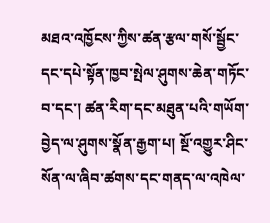མཐའ་འཁྱོངས་ཀྱིས་ཚན་རྩལ་གསོ་སྦྱོང་དང་དཔེ་སྟོན་ཁྱབ་སྤེལ་ཤུགས་ཆེན་གཏོང་བ་དང་། ཚན་རིག་དང་མཐུན་པའི་གཡོག་བྱེད་ལ་ཤུགས་སྣོན་རྒྱག་པ། སྔོ་འགྱུར་ཤིང་སོན་ལ་ཞིབ་ཚགས་དང་གནད་ལ་འཁེལ་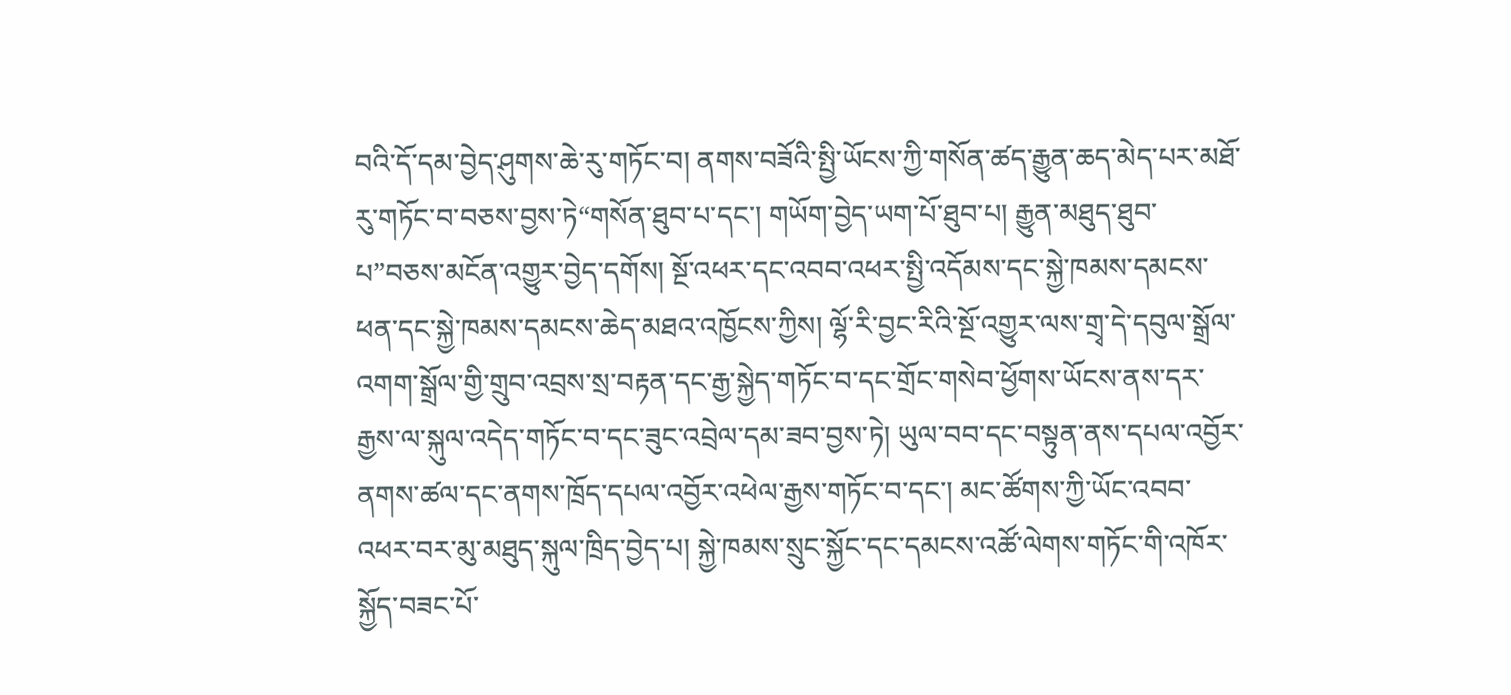བའི་དོ་དམ་བྱེད་ཤུགས་ཆེ་རུ་གཏོང་བ། ནགས་བཟོའི་སྤྱི་ཡོངས་ཀྱི་གསོན་ཚད་རྒྱུན་ཆད་མེད་པར་མཐོ་རུ་གཏོང་བ་བཅས་བྱས་ཏེ“གསོན་ཐུབ་པ་དང་། གཡོག་བྱེད་ཡག་པོ་ཐུབ་པ། རྒྱུན་མཐུད་ཐུབ་པ”བཅས་མངོན་འགྱུར་བྱེད་དགོས། སྔོ་འཕར་དང་འབབ་འཕར་སྤྱི་འདོམས་དང་སྐྱེ་ཁམས་དམངས་ཕན་དང་སྐྱེ་ཁམས་དམངས་ཆེད་མཐའ་འཁྱོངས་ཀྱིས། ལྷོ་རི་བྱང་རིའི་སྔོ་འགྱུར་ལས་གྲྭ་དེ་དབུལ་སྒྲོལ་འགག་སྒྲོལ་གྱི་གྲུབ་འབྲས་སྲ་བརྟན་དང་རྒྱ་སྐྱེད་གཏོང་བ་དང་གྲོང་གསེབ་ཕྱོགས་ཡོངས་ནས་དར་རྒྱས་ལ་སྐུལ་འདེད་གཏོང་བ་དང་ཟུང་འབྲེལ་དམ་ཟབ་བྱས་ཏེ། ཡུལ་བབ་དང་བསྟུན་ནས་དཔལ་འབྱོར་ནགས་ཚལ་དང་ནགས་ཁྲོད་དཔལ་འབྱོར་འཕེལ་རྒྱས་གཏོང་བ་དང་། མང་ཚོགས་ཀྱི་ཡོང་འབབ་འཕར་བར་མུ་མཐུད་སྐུལ་ཁྲིད་བྱེད་པ། སྐྱེ་ཁམས་སྲུང་སྐྱོང་དང་དམངས་འཚོ་ལེགས་གཏོང་གི་འཁོར་སྐྱོད་བཟང་པོ་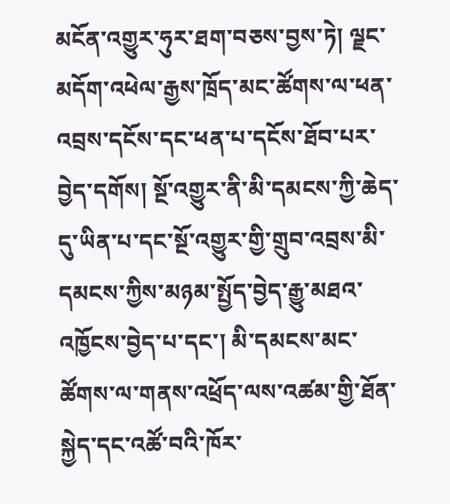མངོན་འགྱུར་ཧུར་ཐག་བཅས་བྱས་ཏེ། ལྗང་མདོག་འཕེལ་རྒྱས་ཁྲོད་མང་ཚོགས་ལ་ཕན་འབྲས་དངོས་དང་ཕན་པ་དངོས་ཐོབ་པར་བྱེད་དགོས། སྔོ་འགྱུར་ནི་མི་དམངས་ཀྱི་ཆེད་དུ་ཡིན་པ་དང་སྔོ་འགྱུར་གྱི་གྲུབ་འབྲས་མི་དམངས་ཀྱིས་མཉམ་སྤྱོད་བྱེད་རྒྱུ་མཐའ་འཁྱོངས་བྱེད་པ་དང་། མི་དམངས་མང་ཚོགས་ལ་གནས་འཕྲོད་ལས་འཚམ་གྱི་ཐོན་སྐྱེད་དང་འཚོ་བའི་ཁོར་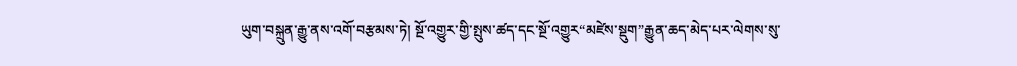ཡུག་བསྐྲུན་རྒྱུ་ནས་འགོ་བརྩམས་ཏེ། སྔོ་འགྱུར་གྱི་སྤུས་ཚད་དང་སྔོ་འགྱུར“མཛེས་སྡུག”རྒྱུན་ཆད་མེད་པར་ལེགས་སུ་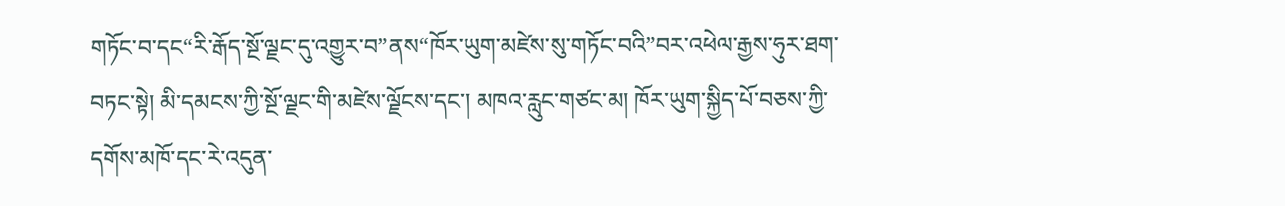གཏོང་བ་དང“རི་རྒོད་སྔོ་ལྗང་དུ་འགྱུར་བ”ནས“ཁོར་ཡུག་མཛེས་སུ་གཏོང་བའི”བར་འཕེལ་རྒྱས་ཧུར་ཐག་བཏང་སྟེ། མི་དམངས་ཀྱི་སྔོ་ལྗང་གི་མཛེས་ལྗོངས་དང་། མཁའ་རླུང་གཙང་མ། ཁོར་ཡུག་སྐྱིད་པོ་བཅས་ཀྱི་དགོས་མཁོ་དང་རེ་འདུན་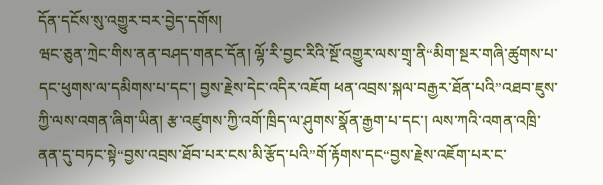དོན་དངོས་སུ་འགྱུར་བར་བྱེད་དགོས།
ཝང་ཅུན་ཀྲེང་གིས་ནན་བཤད་གནང་དོན། ལྷོ་རི་བྱང་རིའི་སྔོ་འགྱུར་ལས་གྲྭ་ནི“མིག་སྔར་གཞི་ཚུགས་པ་དང་ཕུགས་ལ་དམིགས་པ་དང་། བྱས་རྗེས་དེང་འདིར་འཇོག ཕན་འབྲས་སྐལ་བརྒྱར་ཐོན་པའི”འཐབ་ཇུས་ཀྱི་ལས་འགན་ཞིག་ཡིན། རྩ་འཛུགས་ཀྱི་འགོ་ཁྲིད་ལ་ཤུགས་སྣོན་རྒྱག་པ་དང་། ལས་ཀའི་འགན་འཁྲི་ནན་དུ་བཏང་སྟེ“བྱས་འབྲས་ཐོབ་པར་ངས་མི་རྩོད་པའི”གོ་རྟོགས་དང“བྱས་རྗེས་འཇོག་པར་ང་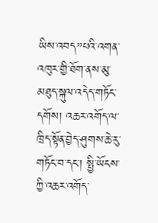ཡིས་འབད”པའི་འགན་འཁུར་གྱི་ཐོག་ནས་མུ་མཐུད་སྐུལ་འདེད་གཏོང་དགོས། འཆར་འགོད་ལ་ཁྲིད་སྟོན་བྱེད་ཤུགས་ཆེ་རུ་གཏོང་བ་དང་། སྤྱི་ཡོངས་ཀྱི་འཆར་འགོད་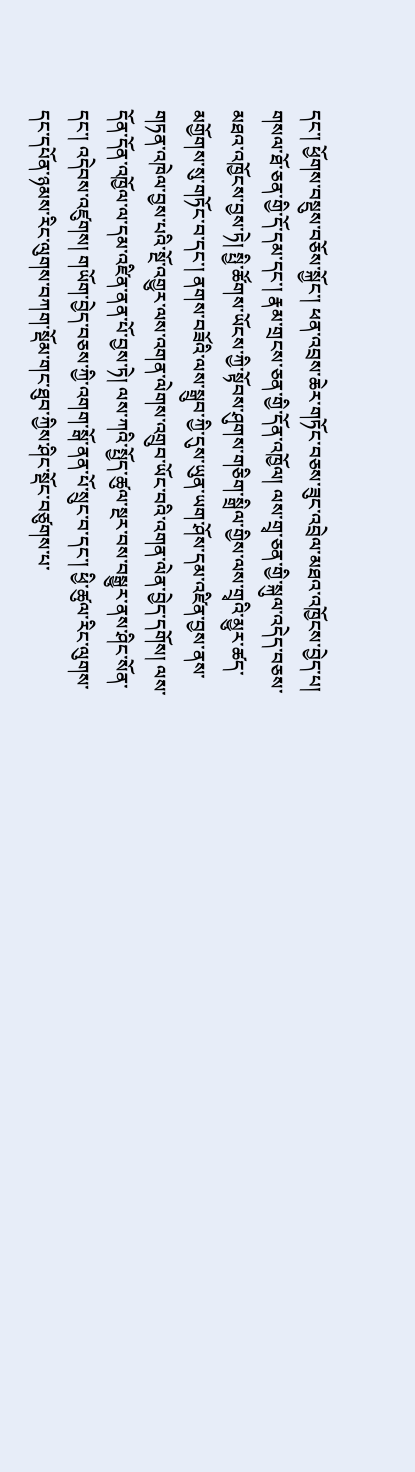དང་། ཕྱོགས་བསྡུས་བཅོས་སྐྱོང་། ཕན་འབྲས་ཆེར་གཏོང་བཅས་ཟུང་འབྲེལ་མཐའ་འཁྱོངས་བྱེད་པ། གསལ་ཐོ་ཅན་གྱི་དོ་དམ་དང་། རྣམ་གྲངས་ཅན་གྱི་དོན་འཁྱོལ། ལས་གྲྭ་ཅན་གྱི་སྐུལ་འདེད་བཅས་མཐའ་འཁྱོངས་བྱས་ཏེ། སྤྱི་ཚོགས་ཡོངས་ཀྱི་སྟོབས་ཤུགས་གཅིག་སྒྲིལ་གྱིས་ལས་གྲྭའི་མྱུར་ཚད་མགྱོགས་སུ་གཏོང་བ་དང་། ནགས་བཟོའི་ལས་སྒྲུབ་ཀྱི་དུས་ཡུན་ཡག་ཤོས་དམ་འཛིན་བྱས་ནས་གཏན་འཁེལ་བྱས་པའི་སྔོ་འགྱུར་ལས་འགན་ལེགས་འགྲུབ་ཡོང་བའི་འགན་ལེན་བྱེད་དགོས། ལས་དོན་དོན་འཁྱོལ་ལ་དམ་འཛིན་ནན་པོ་བྱས་ཏེ། ལས་ཀའི་སྤྱོད་ཚུལ་སྔར་བས་བསྒྱུར་ནས་ཤིང་སོན་དང་། འདེབས་འཛུགས། གཡོག་བྱེད་བཅས་ཀྱི་འགག་སྒོ་ནན་པོ་སྲུང་བ་དང་། ཕྱི་ཚུལ་རིང་ལུགས་དང་དཔོན་ཉམས་རིང་ལུགས་བཀག་སྡོམ་གང་ཐུབ་ཀྱིས་ཤིང་སྡོང་བཙུགས་པ་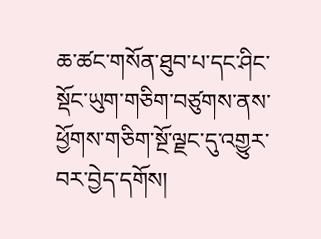ཆ་ཚང་གསོན་ཐུབ་པ་དང་ཤིང་སྡོང་ཡུག་གཅིག་བཙུགས་ནས་ཕྱོགས་གཅིག་སྔོ་ལྗང་དུ་འགྱུར་བར་བྱེད་དགོས།